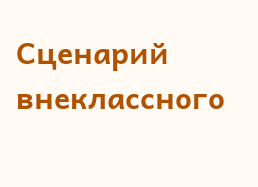Сценарий внеклассного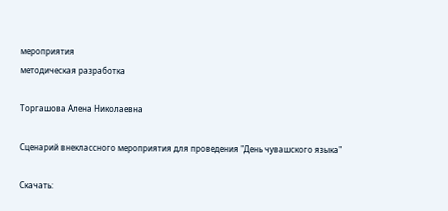мероприятия
методическая разработка

Торгашова Алена Николаевна

Сценарий внеклассного мероприятия для проведения "День чувашского языка"

Скачать: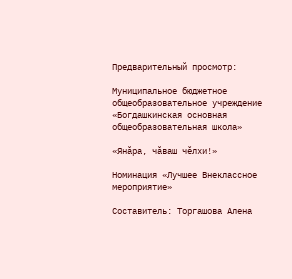Предварительный просмотр:

Муниципальное бюджетное общеобразовательное учреждение «Богдашкинская основная общеобразовательная школа»

«Янăра, чăваш чĕлхи!»

Номинация «Лучшее Внеклассное мероприятие»

Составитель: Торгашова Алена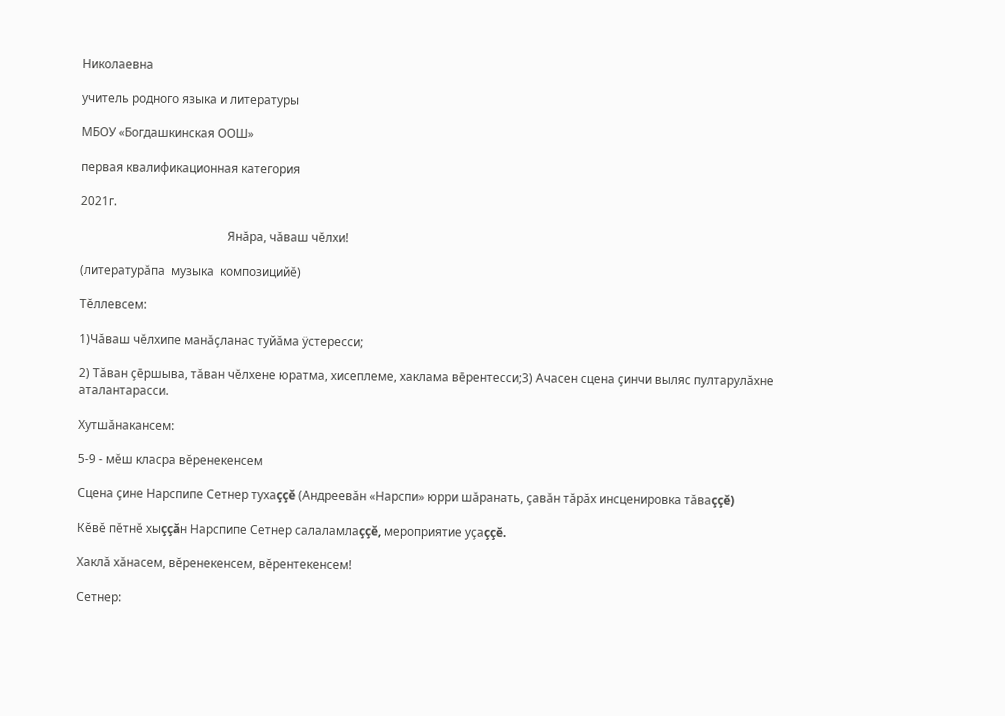Николаевна

учитель родного языка и литературы

МБОУ «Богдашкинская ООШ»

первая квалификационная категория

2021г.

                                                 Янăра, чăваш чĕлхи!

(литературăпа  музыка  композицийĕ)

Тĕллевсем:

1)Чăваш чĕлхипе манăçланас туйăма ÿстересси;

2) Тăван çēршыва, тăван чĕлхене юратма, хисеплеме, хаклама вēрентесси;3) Ачасен сцена çинчи выляс пултарулăхне аталантарасси.

Хутшăнакансем:

5-9 - мĕш класра вĕренекенсем

Сцена çине Нарспипе Сетнер тухаççĕ (Андреевăн «Нарспи» юрри шăранать, çавăн тăрăх инсценировка тăваççĕ)

Кĕвĕ пĕтнĕ хыççăн Нарспипе Сетнер салаламлаççĕ, мероприятие уçаççĕ.

Хаклă хăнасем, вĕренекенсем, вĕрентекенсем!

Сетнер: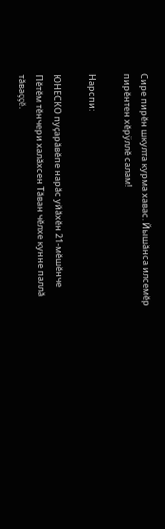Сире пирĕн шкулта курма хавас. Йышăнса илсемĕр пирĕнтен хĕрÿллĕ салам!

Нарспи:

ЮНЕСКО пуçарăвĕпе нарăс уйăхĕн 21-мĕшĕнче Пĕтĕм тĕнчери халăхсен Тăван чĕлхе кунне паллă тăваççĕ.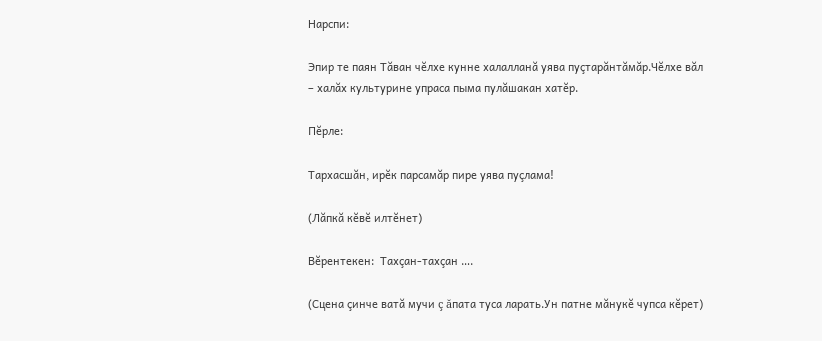Нарспи:

Эпир те паян Тăван чĕлхе кунне халалланă уява пуçтарăнтăмăр.Чĕлхе вăл – халăх культурине упраса пыма пулăшакан хатĕр.

Пĕрле:

Тархасшăн, ирĕк парсамăр пире уява пуçлама!

(Лăпкă кĕвĕ илтĕнет)

Вĕрентекен:  Тахçан-тахçан ….

(Сцена çинче ватă мучи ç ăпата туса ларать.Ун патне мăнукĕ чупса кĕрет)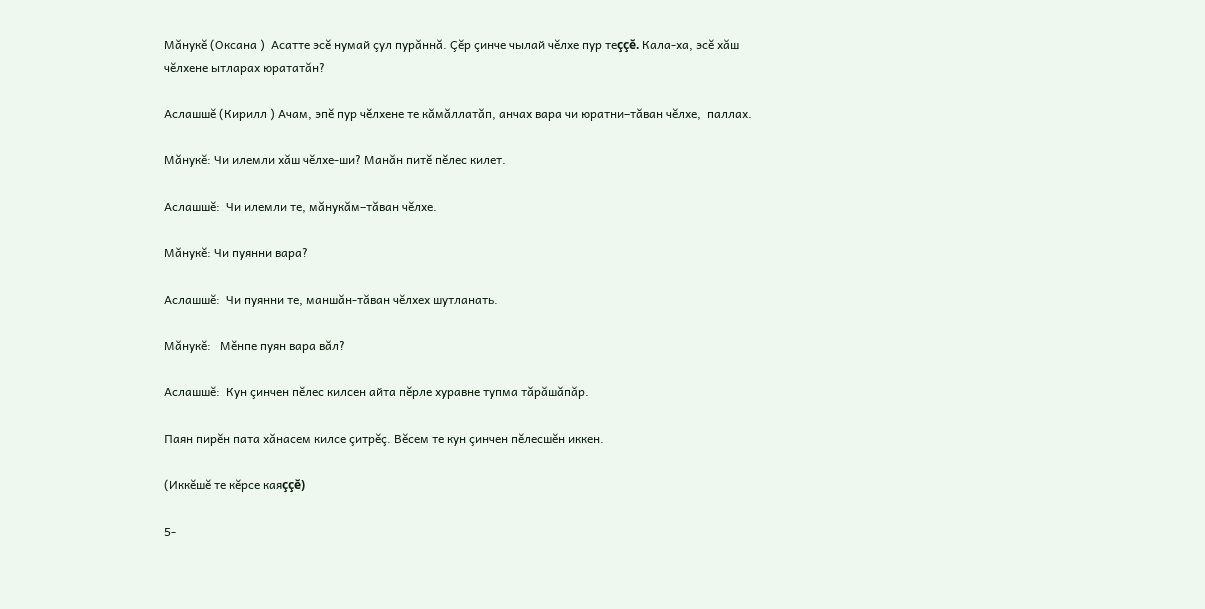Мăнукĕ (Оксана )  Асатте эсĕ нумай çул пурăннă. Çĕр çинче чылай чĕлхе пур теççĕ. Кала-ха, эсĕ хăш чĕлхене ытларах юрататăн?

Аслашшĕ (Кирилл ) Ачам, эпĕ пур чĕлхене те кăмăллатăп, анчах вара чи юратни–тăван чĕлхе,  паллах.

Мăнукĕ: Чи илемли хăш чĕлхе-ши? Манăн питĕ пĕлес килет.

Аслашшĕ:  Чи илемли те, мăнукăм–тăван чĕлхе.

Мăнукĕ: Чи пуянни вара?

Аслашшĕ:  Чи пуянни те, маншăн-тăван чĕлхех шутланать.

Мăнукĕ:   Мĕнпе пуян вара вăл?

Аслашшĕ:  Кун çинчен пĕлес килсен айта пĕрле хуравне тупма тăрăшăпăр.

Паян пирĕн пата хăнасем килсе çитрĕç. Вĕсем те кун çинчен пĕлесшĕн иккен.

(Иккĕшĕ те кĕрсе каяççĕ)

5-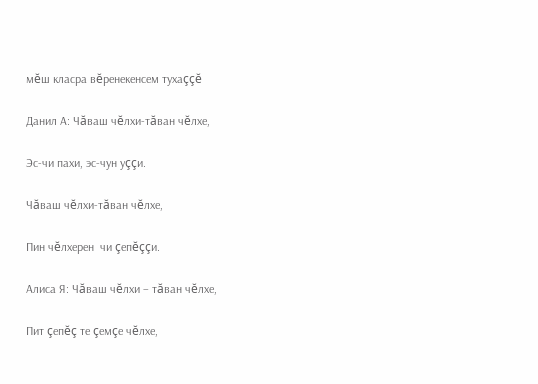мĕш класра вĕренекенсем тухаççĕ

Данил А: Чăваш чĕлхи-тăван чĕлхе,

Эс-чи пахи, эс-чун уççи.

Чăваш чĕлхи-тăван чĕлхе,

Пин чĕлхерен  чи çепĕççи.

Алиса Я: Чăваш чĕлхи – тăван чĕлхе,

Пит çепĕç те çемçе чĕлхе,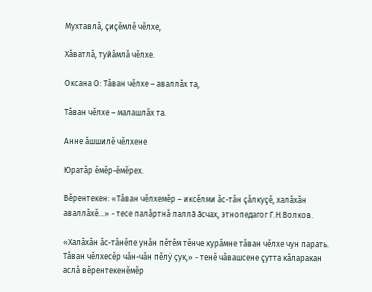Мухтавлă, çиçĕмлĕ чĕлхе,

Хăватлă, туйăмлă чĕлхе.

Оксана О: Тăван чĕлхе – аваллăх та,

Тăван чĕлхе – малашлăх та.

Анне ăшшилĕ чĕлхене

Юратăр ĕмĕр-ĕмĕрех.

Вĕрентекен: «Тăван чĕлхемĕр – иксĕлми ăс-тăн çăлкуçĕ, халăхăн аваллăхĕ…» - тесе палăртнă паллă ăсчах, этнопедагог Г.Н.Волков.

«Халăхăн ăс-тăнĕпе унăн пĕтĕм тĕнче курăмне тăван чĕлхе чун парать. Тăван чĕлхесĕр чăн-чăн пĕлÿ çук,» - тенĕ чăвашсене çутта кăларакан аслă вĕрентекенĕмĕр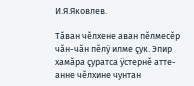И.Я.Яковлев.

Тăван чĕлхене аван пĕлмесĕр чăн-чăн пĕлÿ илме çук. Эпир хамăра çуратса ÿстернĕ атте-анне чĕлхине чунтан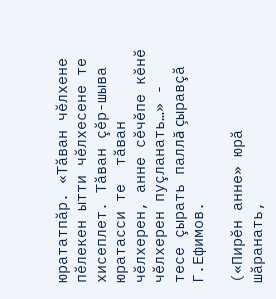юрататпăр. «Тăван чĕлхене пĕлекен ытти чĕлхесене те хисеплет. Тăван çĕр-шыва юратасси те  тăван чĕлхерен, анне сĕчĕпе кĕнĕ чĕлхерен пуçланать…» - тесе çырать паллă çыравçă Г.Ефимов.

(«Пирĕн анне» юрă шăранать,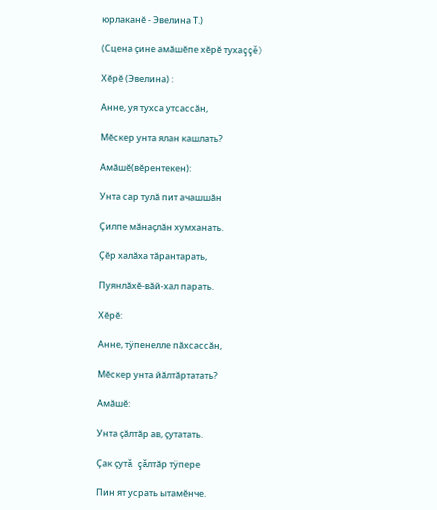юрлаканĕ - Эвелина Т.)

(Сцена çине амăшĕпе хĕрĕ тухаççĕ)

Хĕрĕ (Эвелина) :

Анне, уя тухса утсассăн,

Мĕскер унта ялан кашлать?

Амăшĕ(вĕрентекен):

Унта сар тулă пит ачашшăн

Çилпе мăнаçлăн хумханать.

Çĕр халăха тăрантарать,

Пуянлăхĕ-вăй-хал парать.

Хĕрĕ:

Анне, тÿпенелле пăхсассăн,

Мĕскер унта йăлтăртатать?

Амăшĕ:

Унта çăлтăр ав, çутатать.

Çак çутă çăлтăр тÿпере

Пин ят усрать ытамĕнче.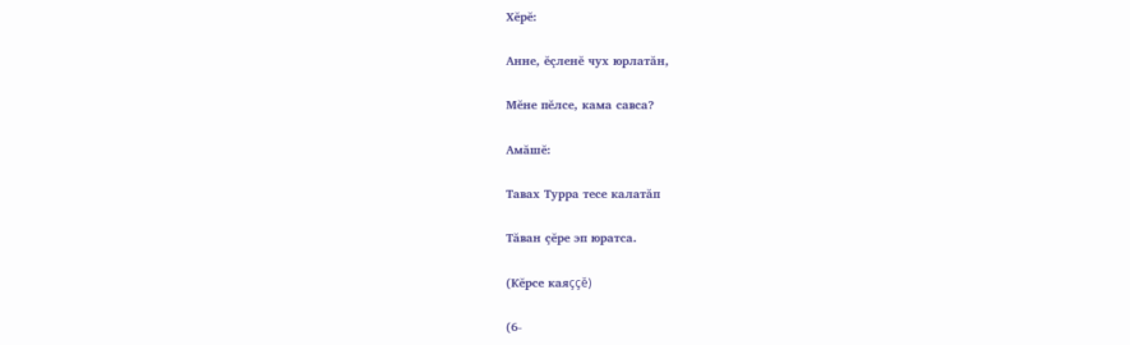Хĕрĕ:

Анне, ĕçленĕ чух юрлатăн,

Мĕне пĕлсе, кама савса?

Амăшĕ:

Тавах Турра тесе калатăп

Тăван çĕре эп юратса.

(Кĕрсе каяççĕ)

(6-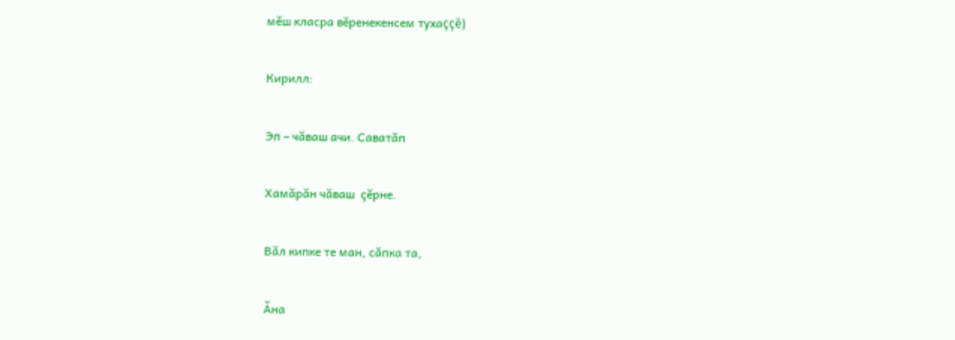мĕш класра вĕренекенсем тухаççĕ)

Кирилл:

Эп – чăваш ачи. Саватăп

Хамăрăн чăваш  çĕрне.

Вăл кипке те ман, сăпка та,

Ăна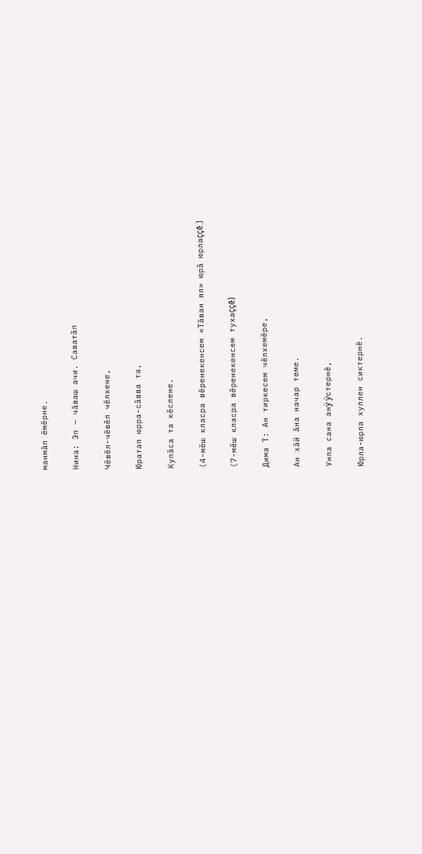манмăп ĕмĕрне.

Нина: Эп – чăваш ачи. Саватăп

Чĕвĕл-чĕвĕл чĕлхене,

Юратап юрра-сăвва та,

Купăса та кĕслене.

(4-мĕш класра вĕренекенсем «Тăван ял» юрă юрлаççĕ.)

(7-мĕш класра вĕренекенсем тухаççĕ)

Дима Т: Ан тиркесем чĕлхемĕре,

Ан хăй ăна начар теме.

Унпа сана анÿ ÿстернĕ,

Юрла-юрла хуллен сиктернĕ.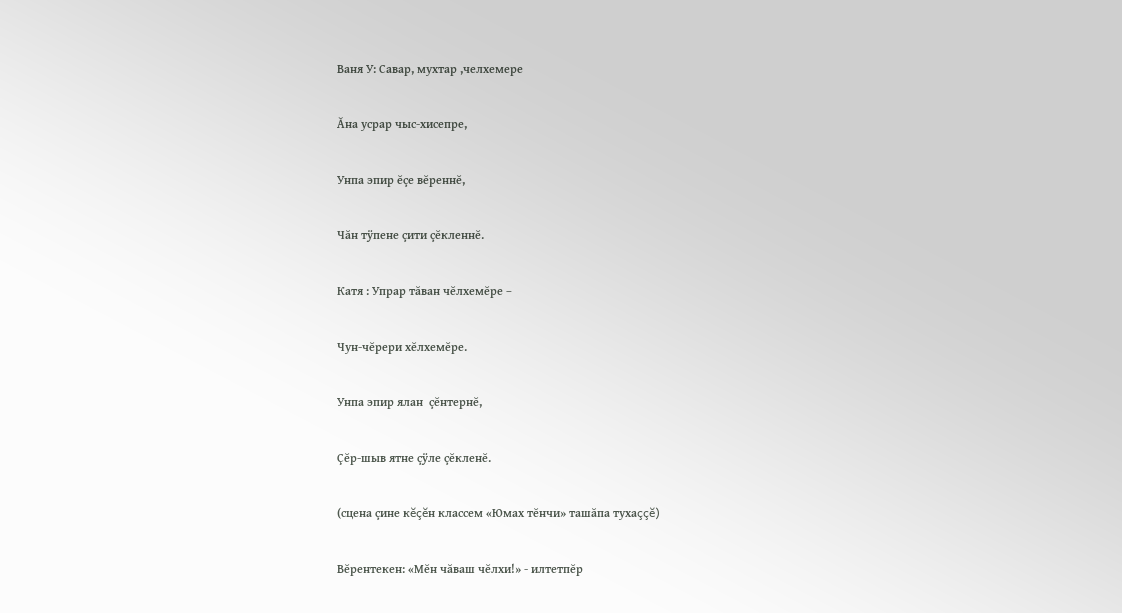Ваня У: Савар, мухтар ,челхемере

Ăна усрар чыс-хисепре,

Унпа эпир ĕçе вĕреннĕ,

Чăн тÿпене çити çĕкленнĕ.

Катя : Упрар тăван чĕлхемĕре –

Чун-чĕрери хĕлхемĕре.

Унпа эпир ялан  çĕнтернĕ,

Çĕр-шыв ятне çÿле çĕкленĕ.

(сцена çине кĕçĕн классем «Юмах тĕнчи» ташăпа тухаççĕ)

Вĕрентекен: «Мĕн чăваш чĕлхи!» - илтетпĕр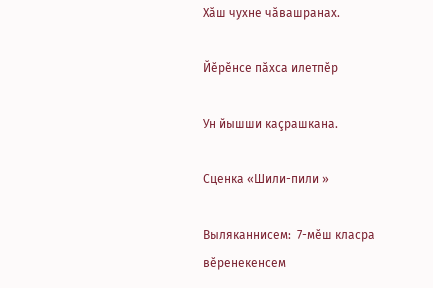Хăш чухне чăвашранах.

Йĕрĕнсе пăхса илетпĕр

Ун йышши каçрашкана.

Сценка «Шили-пили »

Выляканнисем:  7-мĕш класра вĕренекенсем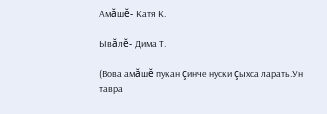Амăшĕ- Катя К.

Ывăлĕ- Дима Т.

(Вова амăшĕ пукан çинче нуски çыхса ларать.Ун тавра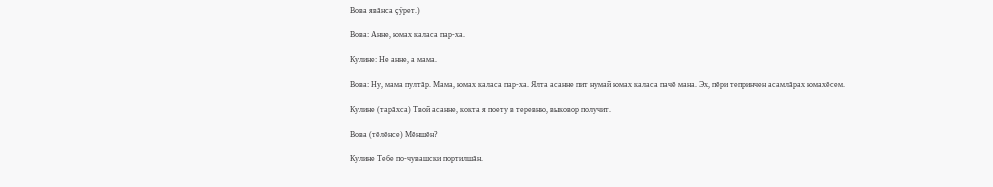Вова явăнса çÿрет.)

Вова: Анне, юмах каласа пар-ха.

Кулине: Не анне, а мама.

Вова: Ну, мама пултăр. Мама, юмах каласа пар-ха. Ялта асанне пит нумай юмах каласа пачĕ мана. Эх, пĕри тепринчен асамлăрах юмахĕсем.

Кулине (тарăхса) Твой асанне, кокта я поету в теревню, выковор получит.

Вова (тĕлĕнсе) Мĕншĕн?

Кулине Тебе по-чувашски портилшăн.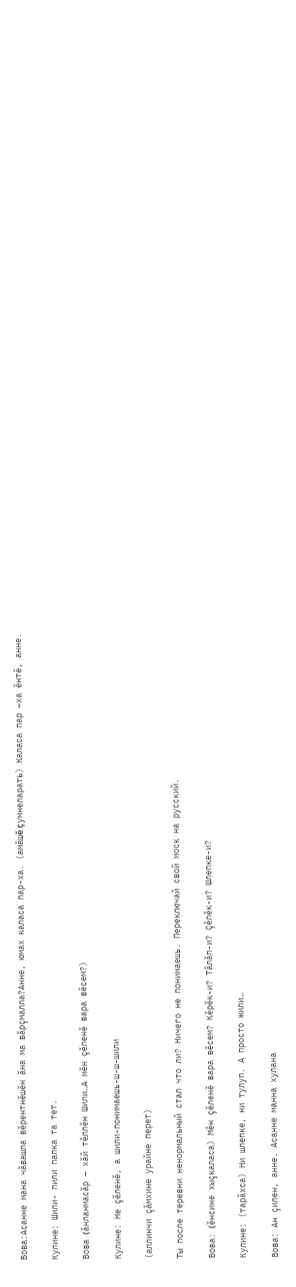Вова:Асанне мана чăвашла вĕрентнĕшĕн ăна ма вăрçмалла?Анне, юмах каласа пар-ха. (амăшĕ çумнеларать) Каласа пар –ха ĕнтĕ, анне.

Кулине: Шили- пили папка та тет.

Вова (ăнланмасăр – хăй тĕллĕн Шили…А мĕн çĕленĕ вара вĕсем?)

Кулине: Не çĕленĕ, а шили-понимаешь-ш-ш-шили

(аллинчи çăмхине урайне перет)

Ты после теревни ненормальный стал что ли? Ничего не понимаешь. Переключай свой моск на русский.

Вова: (ĕнсине хыçкаласа) Мĕн çĕленĕ вара вĕсем? Кĕрĕк-и? Тăлăп-и? Çĕлĕк-и? Шлепке-и?

Кулине: (тарăхса) Ни шлепке, ни тулуп. А просто жили…

Вова: Ан çилен, анне. Асанне манна хулана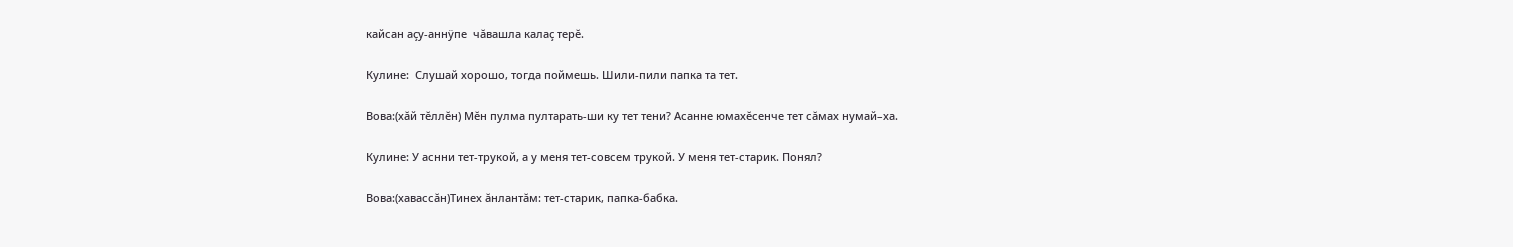кайсан аçу-аннÿпе  чăвашла калаç терĕ.

Кулине:  Слушай хорошо, тогда поймешь. Шили-пили папка та тет.

Вова:(хăй тĕллĕн) Мĕн пулма пултарать-ши ку тет тени? Асанне юмахĕсенче тет сăмах нумай–ха.

Кулине: У аснни тет-трукой, а у меня тет-совсем трукой. У меня тет-старик. Понял?

Вова:(хавассăн)Тинех ăнлантăм: тет-старик, папка-бабка.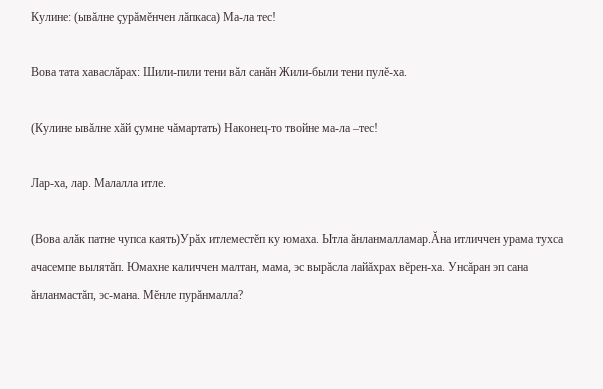Кулине: (ывăлне çурăмĕнчен лăпкаса) Ма-ла тес!

Вова тата хаваслăрах: Шили-пили тени вăл санăн Жили-были тени пулĕ-ха.

(Кулине ывăлне хăй çумне чăмартать) Наконец-то твойне ма-ла –тес!

Лар-ха, лар. Малалла итле.

(Вова алăк патне чупса каять)Урăх итлеместĕп ку юмаха. Ытла ăнланмалламар.Ăна итличчен урама тухса ачасемпе вылятăп. Юмахне каличчен малтан, мама, эс вырăсла лайăхрах вĕрен-ха. Унсăран эп сана ăнланмастăп, эс-мана. Мĕнле пурăнмалла?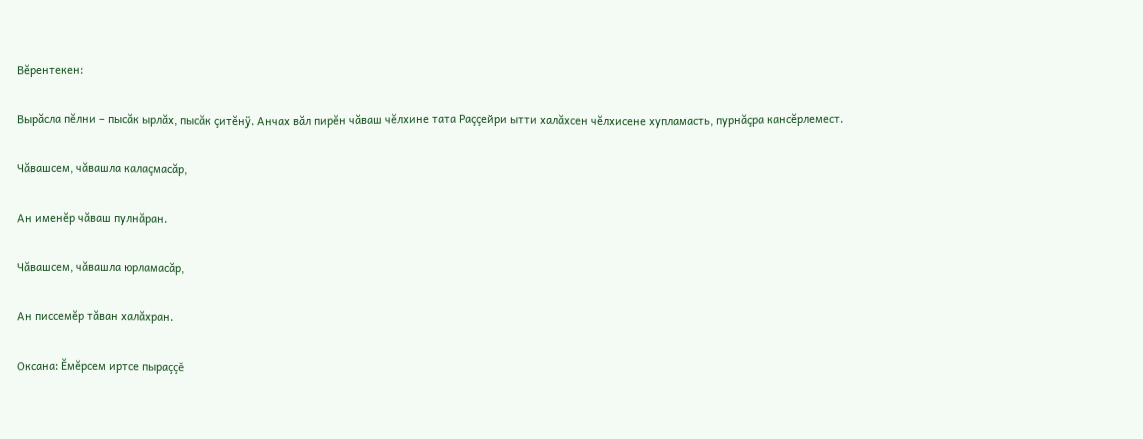Вĕрентекен:

Вырăсла пĕлни – пысăк ырлăх, пысăк çитĕнÿ. Анчах вăл пирĕн чăваш чĕлхине тата Раççейри ытти халăхсен чĕлхисене хупламасть, пурнăçра кансĕрлемест.

Чăвашсем, чăвашла калаçмасăр,

Ан именĕр чăваш пулнăран.

Чăвашсем, чăвашла юрламасăр,

Ан писсемĕр тăван халăхран.

Оксана: Ĕмĕрсем иртсе пыраççĕ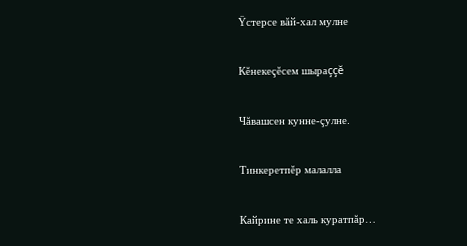Ÿстерсе вăй-хал мулне

Кĕнекеçĕсем шыраççĕ

Чăвашсен кунне-çулне.

Тинкеретпĕр малалла

Кайрине те халь куратпăр…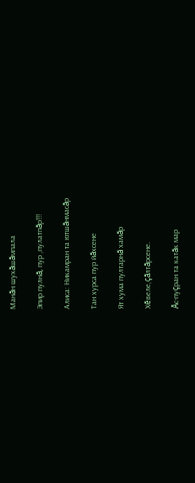Манăн шухăшăмпала

Эпир пулнă, пур ,пулатпăр!!!

Алиса: Никамран та ютшăнмасăр

Тан хурса пур йăхсене

Ят хума пултарнă хамăр

Хĕвеле,çăлтăрсене.

Ăс-пуçран та катăк мар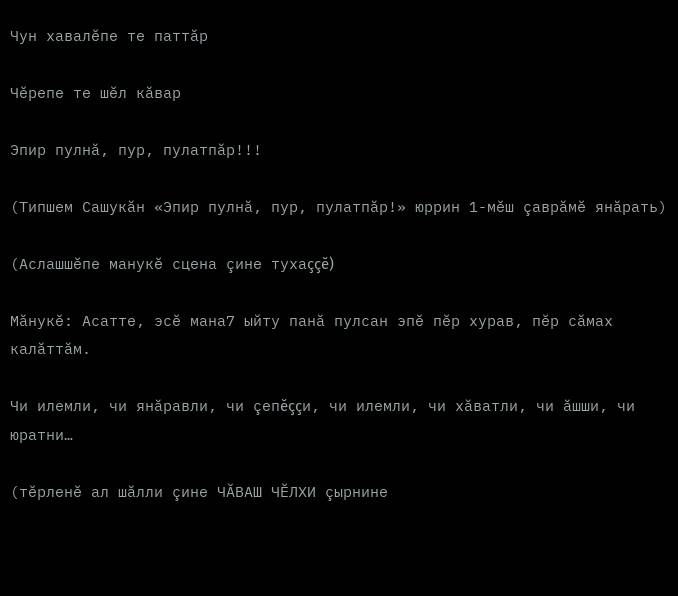Чун хавалĕпе те паттăр

Чĕрепе те шĕл кăвар

Эпир пулнă, пур, пулатпăр!!!

(Типшем Сашукăн «Эпир пулнă, пур, пулатпăр!» юррин 1-мĕш çаврăмĕ янăрать)

(Аслашшĕпе манукĕ сцена çине тухаççĕ)

Мăнукĕ: Асатте, эсĕ мана7 ыйту панă пулсан эпĕ пĕр хурав, пĕр сăмах калăттăм.

Чи илемли, чи янăравли, чи çепĕççи, чи илемли, чи хăватли, чи ăшши, чи юратни…

(тĕрленĕ ал шăлли çине ЧĂВАШ ЧĔЛХИ çырнине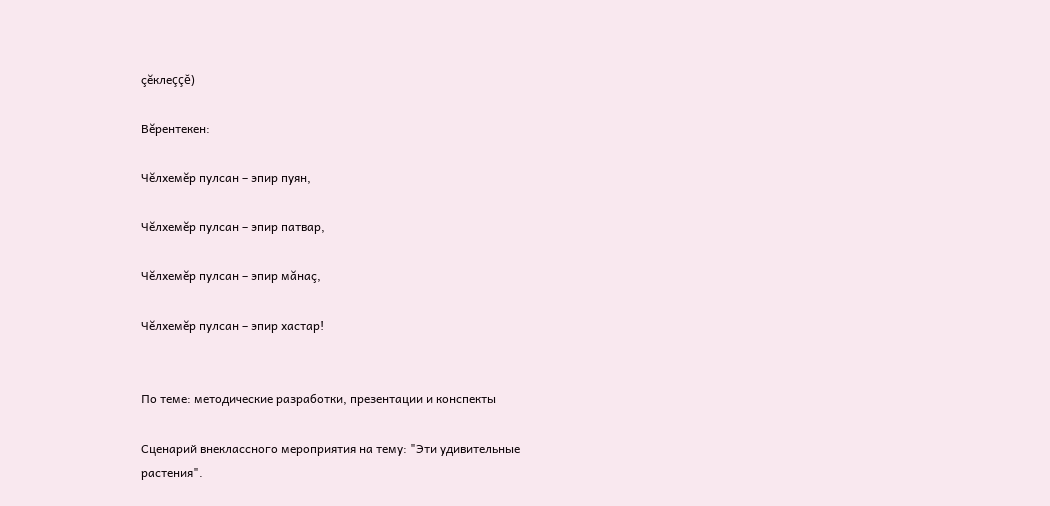çĕклеççĕ)

Вĕрентекен:

Чĕлхемĕр пулсан – эпир пуян,

Чĕлхемĕр пулсан – эпир патвар,

Чĕлхемĕр пулсан – эпир мăнаç,

Чĕлхемĕр пулсан – эпир хастар!


По теме: методические разработки, презентации и конспекты

Сценарий внеклассного мероприятия на тему: "Эти удивительные растения".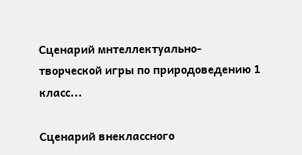Сценарий мнтеллектуально-творческой игры по природоведению 1 класс...

Сценарий внеклассного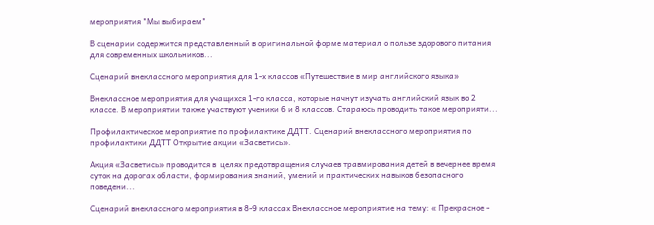мероприятия "Мы выбираем"

В сценарии содержится представленный в оригинальной форме материал о пользе здорового питания для современных школьников...

Сценарий внеклассного мероприятия для 1-х классов «Путешествие в мир английского языка»

Внеклассное мероприятия для учащихся 1-го класса, которые начнут изучать английский язык во 2 классе. В мероприятии также участвуют ученики 6 и 8 классов. Стараюсь проводить такое мероприяти...

Профилактическое мероприятие по профилактике ДДТТ. Сценарий внеклассного мероприятия по профилактики ДДТТ Открытие акции «Засветись».

Акция «Засветись» проводится в  целях предотвращения случаев травмирования детей в вечернее время суток на дорогах области, формирования знаний, умений и практических навыков безопасного поведени...

Сценарий внеклассного мероприятия в 8-9 классах Внеклассное мероприятие на тему: « Прекрасное -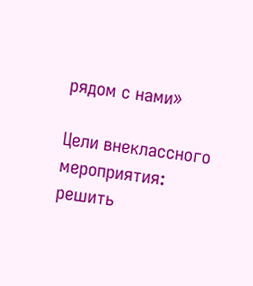рядом с нами»

Цели внеклассного мероприятия: решить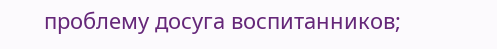проблему досуга воспитанников;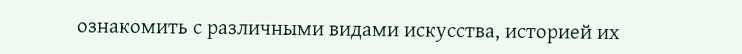ознакомить с различными видами искусства, историей их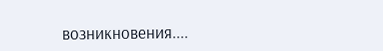возникновения....